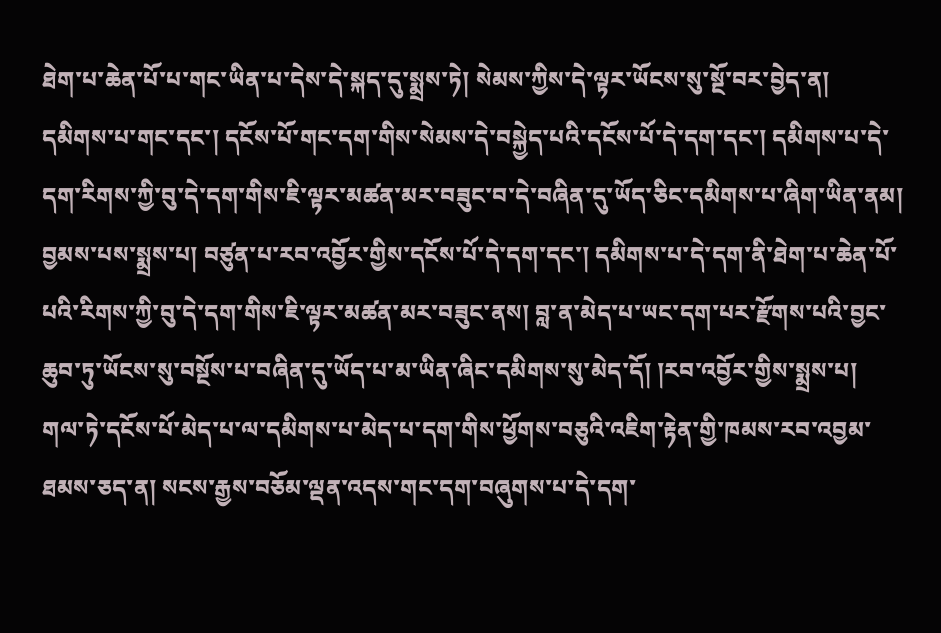ཐེག་པ་ཆེན་པོ་པ་གང་ཡིན་པ་དེས་དེ་སྐད་དུ་སྨྲས་ཏེ། སེམས་ཀྱིས་དེ་ལྟར་ཡོངས་སུ་སྔོ་བར་བྱེད་ན། དམིགས་པ་གང་དང་། དངོས་པོ་གང་དག་གིས་སེམས་དེ་བསྐྱེད་པའི་དངོས་པོ་དེ་དག་དང་། དམིགས་པ་དེ་དག་རིགས་ཀྱི་བུ་དེ་དག་གིས་ཇི་ལྟར་མཚན་མར་བཟུང་བ་དེ་བཞིན་དུ་ཡོད་ཅིང་དམིགས་པ་ཞིག་ཡིན་ནམ། བྱམས་པས་སྨྲས་པ། བཙུན་པ་རབ་འབྱོར་གྱིས་དངོས་པོ་དེ་དག་དང་། དམིགས་པ་དེ་དག་ནི་ཐེག་པ་ཆེན་པོ་པའི་རིགས་ཀྱི་བུ་དེ་དག་གིས་ཇི་ལྟར་མཚན་མར་བཟུང་ནས། བླ་ན་མེད་པ་ཡང་དག་པར་རྫོགས་པའི་བྱང་ཆུབ་ཏུ་ཡོངས་སུ་བསྔོས་པ་བཞིན་དུ་ཡོད་པ་མ་ཡིན་ཞིང་དམིགས་སུ་མེད་དོ། །རབ་འབྱོར་གྱིས་སྨྲས་པ། གལ་ཏེ་དངོས་པོ་མེད་པ་ལ་དམིགས་པ་མེད་པ་དག་གིས་ཕྱོགས་བཅུའི་འཇིག་རྟེན་གྱི་ཁམས་རབ་འབྱམ་ཐམས་ཅད་ན། སངས་རྒྱས་བཅོམ་ལྡན་འདས་གང་དག་བཞུགས་པ་དེ་དག་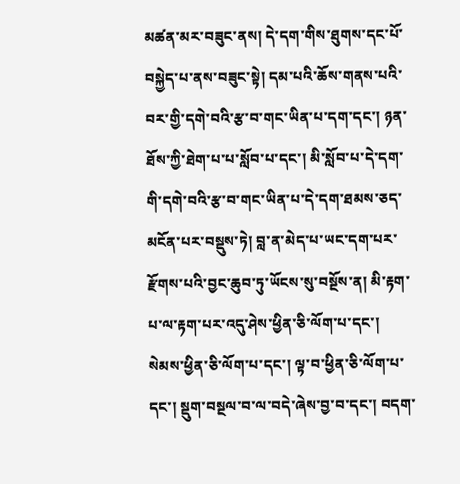མཚན་མར་བཟུང་ནས། དེ་དག་གིས་ཐུགས་དང་པོ་བསྐྱེད་པ་ནས་བཟུང་སྟེ། དམ་པའི་ཆོས་གནས་པའི་བར་གྱི་དགེ་བའི་རྩ་བ་གང་ཡིན་པ་དག་དང་། ཉན་ཐོས་ཀྱི་ཐེག་པ་པ་སློབ་པ་དང་། མི་སློབ་པ་དེ་དག་གི་དགེ་བའི་རྩ་བ་གང་ཡིན་པ་དེ་དག་ཐམས་ཅད་མངོན་པར་བསྡུས་ཏེ། བླ་ན་མེད་པ་ཡང་དག་པར་རྫོགས་པའི་བྱང་ཆུབ་ཏུ་ཡོངས་སུ་བསྔོས་ན། མི་རྟག་པ་ལ་རྟག་པར་འདུ་ཤེས་ཕྱིན་ཅི་ལོག་པ་དང་། སེམས་ཕྱིན་ཅི་ལོག་པ་དང་། ལྟ་བ་ཕྱིན་ཅི་ལོག་པ་དང་། སྡུག་བསྔལ་བ་ལ་བདེ་ཞེས་བྱ་བ་དང་། བདག་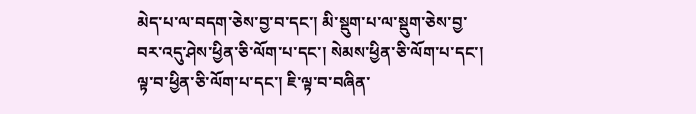མེད་པ་ལ་བདག་ཅེས་བྱ་བ་དང་། མི་སྡུག་པ་ལ་སྡུག་ཅེས་བྱ་བར་འདུ་ཤེས་ཕྱིན་ཅི་ལོག་པ་དང་། སེམས་ཕྱིན་ཅི་ལོག་པ་དང་། ལྟ་བ་ཕྱིན་ཅི་ལོག་པ་དང་། ཇི་ལྟ་བ་བཞིན་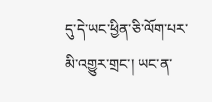དུ་དེ་ཡང་ཕྱིན་ཅི་ལོག་པར་མི་འགྱུར་གྲང་། ཡང་ན་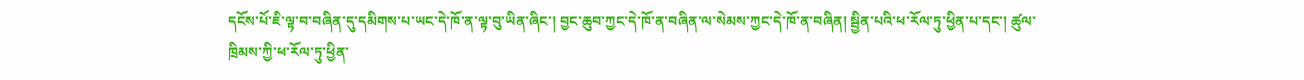དངོས་པོ་ཇི་ལྟ་བ་བཞིན་དུ་དམིགས་པ་ཡང་དེ་ཁོ་ན་ལྟ་བུ་ཡིན་ཞིང་། བྱང་ཆུབ་ཀྱང་དེ་ཁོ་ན་བཞིན་ལ་སེམས་ཀྱང་དེ་ཁོ་ན་བཞིན། སྦྱིན་པའི་ཕ་རོལ་ཏུ་ཕྱིན་པ་དང་། ཚུལ་ཁྲིམས་ཀྱི་ཕ་རོལ་ཏུ་ཕྱིན་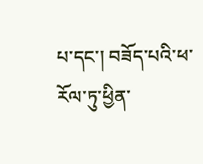པ་དང་། བཟོད་པའི་ཕ་རོལ་ཏུ་ཕྱིན་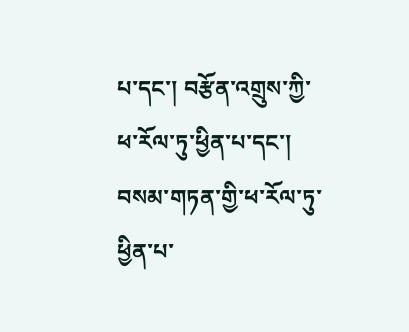པ་དང་། བརྩོན་འགྲུས་ཀྱི་ཕ་རོལ་ཏུ་ཕྱིན་པ་དང་། བསམ་གཏན་གྱི་ཕ་རོལ་ཏུ་ཕྱིན་པ་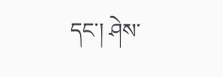དང་། ཤེས་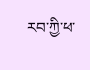རབ་ཀྱི་ཕ་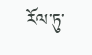རོལ་ཏུ་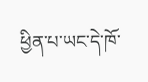ཕྱིན་པ་ཡང་དེ་ཁོ་